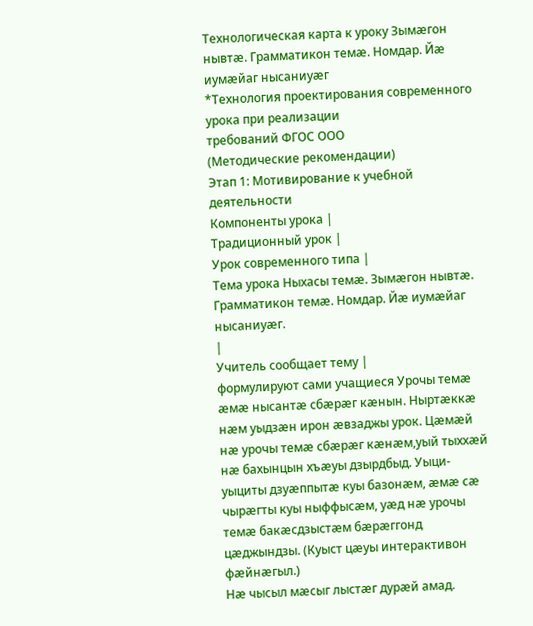Технологическая карта к уроку Зымæгон нывтæ. Грамматикон темæ. Номдар. Йæ иумæйаг нысаниуæг
*Технология проектирования современного урока при реализации
требований ФГОС ООО
(Методические рекомендации)
Этап 1: Мотивирование к учебной деятельности
Компоненты урока |
Традиционный урок |
Урок современного типа |
Тема урока Ныхасы темæ. Зымæгон нывтæ. Грамматикон темæ. Номдар. Йæ иумæйаг нысаниуæг.
|
Учитель сообщает тему |
формулируют сами учащиеся Урочы темæ æмæ нысантæ сбæрæг кæнын. Ныртæккæ нæм уыдзæн ирон æвзаджы урок. Цæмæй нæ урочы темæ сбæрæг кæнæм,уый тыххæй нæ бахынцын хъæуы дзырдбыд. Уыци-уыциты дзуæппытæ куы базонæм, æмæ сæ чырæгты куы ныффысæм, уæд нæ урочы темæ бакæсдзыстæм бæрæггонд цæджындзы. (Куыcт цæуы интерактивон фæйнæгыл.)
Нæ чысыл мæсыг лыстæг дурæй амад.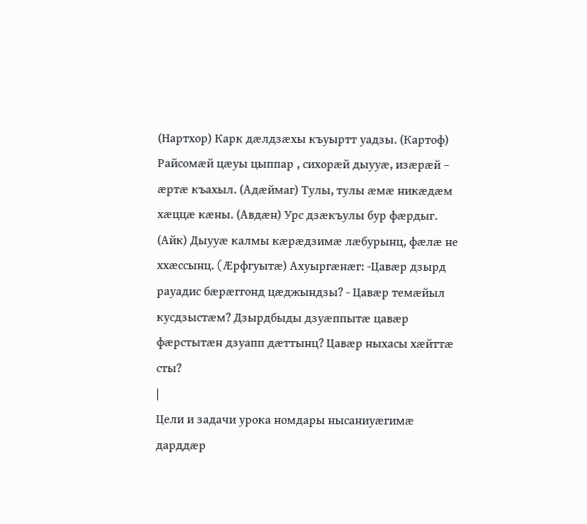(Нартхор) Карк дæлдзæхы къуыртт уадзы. (Картоф) Райсомæй цæуы цыппар , сихорæй дыууæ, изæрæй – æртæ къахыл. (Адæймаг) Тулы, тулы æмæ никæдæм хæццæ кæны. (Авдæн) Урс дзæкъулы бур фæрдыг. (Айк) Дыууæ калмы кæрæдзимæ лæбурынц, фæлæ не ххæссынц. (Æрфгуытæ) Ахуыргæнæг: -Цавæр дзырд рауадис бæрæггонд цæджындзы? - Цавæр темæйыл кусдзыстæм? Дзырдбыды дзуæппытæ цавæр фæрстытæн дзуапп дæттынц? Цавæр ныхасы хæйттæ сты?
|
Цели и задачи урока номдары нысаниуæгимæ дарддæр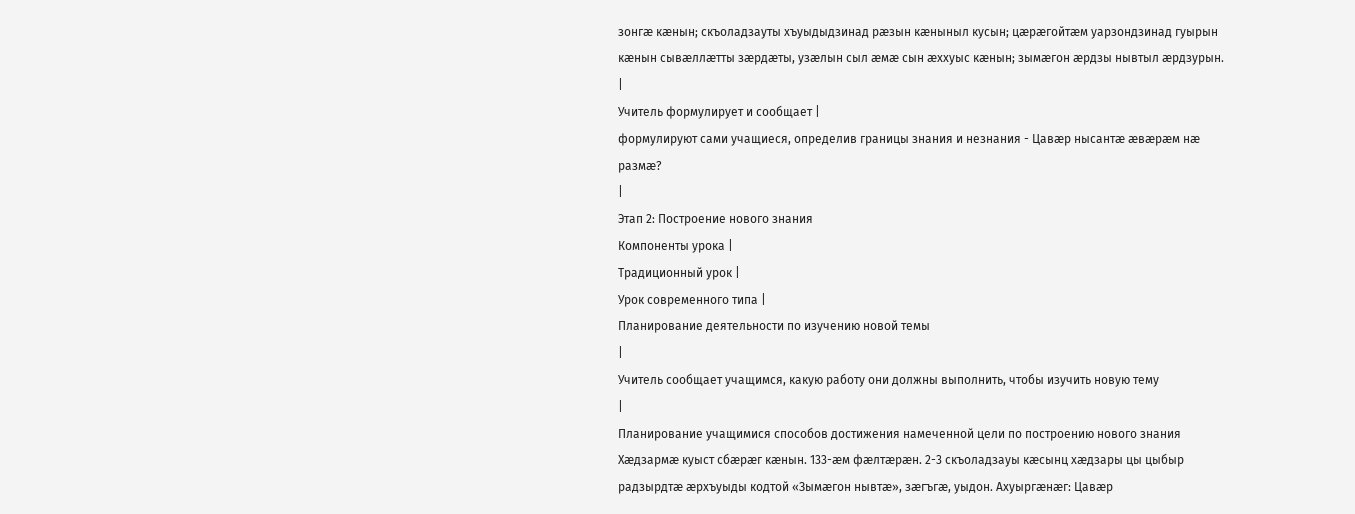зонгæ кæнын; скъоладзауты хъуыдыдзинад рæзын кæныныл кусын; цæрæгойтæм уарзондзинад гуырын кæнын сывæллæтты зæрдæты, узæлын сыл æмæ сын æххуыc кæнын; зымæгон æрдзы нывтыл æрдзурын.
|
Учитель формулирует и сообщает |
формулируют сами учащиеся, определив границы знания и незнания - Цавæр нысантæ æвæрæм нæ размæ?
|
Этап 2: Построение нового знания
Компоненты урока |
Традиционный урок |
Урок современного типа |
Планирование деятельности по изучению новой темы
|
Учитель сообщает учащимся, какую работу они должны выполнить, чтобы изучить новую тему
|
Планирование учащимися способов достижения намеченной цели по построению нового знания Хæдзармæ куыcт сбæрæг кæнын. 133-æм фæлтæрæн. 2-3 скъоладзауы кæсынц хæдзары цы цыбыр радзырдтæ æрхъуыды кодтой «Зымæгон нывтæ», зæгъгæ, уыдон. Ахуыргæнæг: Цавæр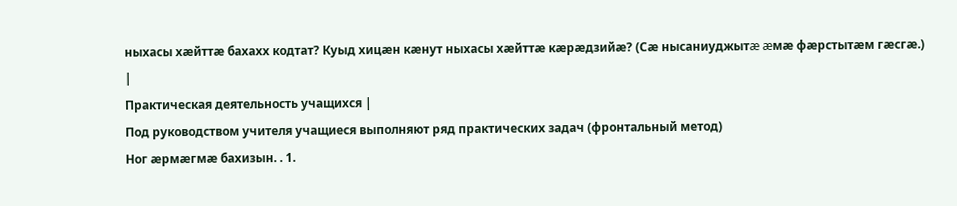ныхасы хæйттæ бахахх кодтат? Куыд хицæн кæнут ныхасы хæйттæ кæрæдзийæ? (Сæ нысаниуджытæ æмæ фæрстытæм гæсгæ.)
|
Практическая деятельность учащихся |
Под руководством учителя учащиеся выполняют ряд практических задач (фронтальный метод)
Ног æрмæгмæ бахизын. . 1.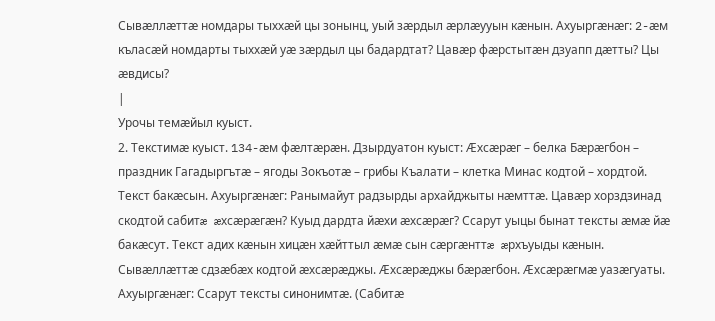Сывæллæттæ номдары тыххæй цы зонынц, уый зæрдыл æрлæууын кæнын. Ахуыргæнæг: 2-æм къласæй номдарты тыххæй уæ зæрдыл цы бадардтат? Цавæр фæрстытæн дзуапп дæтты? Цы æвдисы?
|
Урочы темæйыл куыст.
2. Текстимæ куыст. 134-æм фæлтæрæн. Дзырдуатон куыст: Æхсæрæг – белка Бæрæгбон – праздник Гагадыргътæ – ягоды Зокъотæ – грибы Къалати – клетка Минас кодтой – хордтой. Текст бакæсын. Ахуыргæнæг: Ранымайут радзырды архайджыты нæмттæ. Цавæр хорздзинад скодтой сабитæ æхсæрæгæн? Куыд дардта йæхи æхсæрæг? Ссарут уыцы бынат тексты æмæ йæ бакæсут. Текст адих кæнын хицæн хæйттыл æмæ сын сæргæнттæ æрхъуыды кæнын. Сывæллæттæ сдзæбæх кодтой æхсæрæджы. Æхсæрæджы бæрæгбон. Æхсæрæгмæ уазæгуаты.
Ахуыргæнæг: Ссарут тексты синонимтæ. (Сабитæ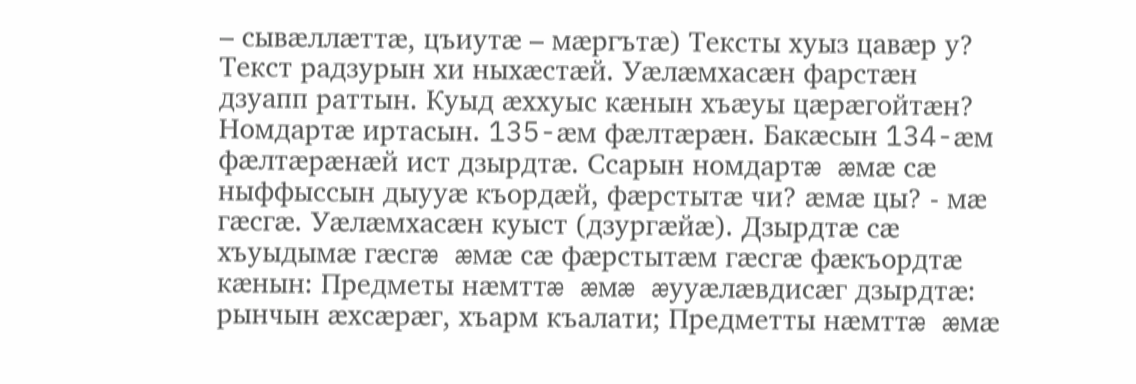– сывæллæттæ, цъиутæ – мæргътæ) Тексты хуыз цавæр у? Текст радзурын хи ныхæстæй. Уæлæмхасæн фарстæн дзуапп раттын. Куыд æххуыс кæнын хъæуы цæрæгойтæн? Номдартæ иртасын. 135-æм фæлтæрæн. Бакæсын 134-æм фæлтæрæнæй ист дзырдтæ. Ссарын номдартæ æмæ сæ ныффыссын дыууæ къордæй, фæрстытæ чи? æмæ цы? - мæ гæсгæ. Уæлæмхасæн куыст (дзургæйæ). Дзырдтæ сæ хъуыдымæ гæсгæ æмæ сæ фæрстытæм гæсгæ фæкъордтæ кæнын: Предметы нæмттæ æмæ æууæлæвдисæг дзырдтæ: рынчын æхсæрæг, хъарм къалати; Предметты нæмттæ æмæ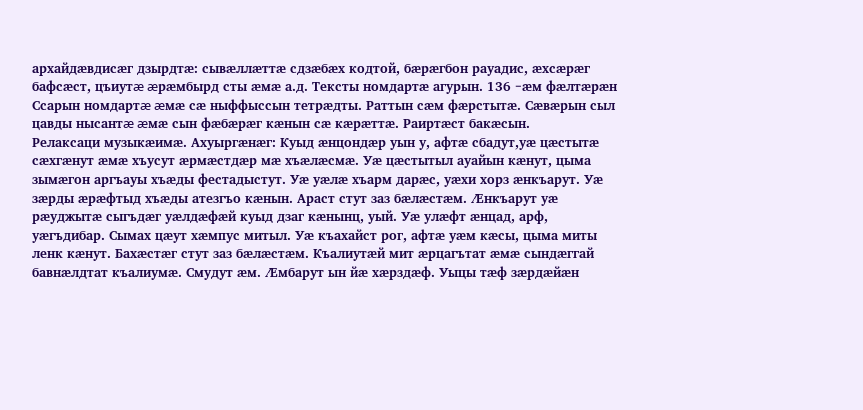архайдæвдисæг дзырдтæ: сывæллæттæ сдзæбæх кодтой, бæрæгбон рауадис, æхсæрæг бафсæст, цъиутæ æрæмбырд сты æмæ а.д. Тексты номдартæ агурын. 136 -æм фæлтæрæн Ссарын номдартæ æмæ сæ ныффыссын тетрæдты. Раттын сæм фæрстытæ. Сæвæрын cыл цавды нысантæ æмæ сын фæбæрæг кæнын сæ кæрæттæ. Раиртæст бакæсын.
Релаксаци музыкæимæ. Ахуыргæнæг: Куыд æнцондæр уын у, афтæ сбадут,уæ цæстытæ сæхгæнут æмæ хъусут æрмæстдæр мæ хъæлæсмæ. Уæ цæстытыл ауайын кæнут, цыма зымæгон аргъауы хъæды фестадыстут. Уæ уæлæ хъарм дарæс, уæхи хорз æнкъарут. Уæ зæрды æрæфтыд хъæды атезгъо кæнын. Араст стут заз бæлæстæм. Æнкъарут уæ рæуджытæ сыгъдæг уæлдæфæй куыд дзаг кæнынц, уый. Уæ улæфт æнцад, арф, уæгъдибар. Сымах цæут хæмпус митыл. Уæ къахайст рог, афтæ уæм кæсы, цыма миты ленк кæнут. Бахæстæг стут заз бæлæстæм. Къалиутæй мит æрцагътат æмæ сындæггай бавнæлдтат къалиумæ. Смудут æм. Æмбарут ын йæ хæрздæф. Уыцы тæф зæрдæйæн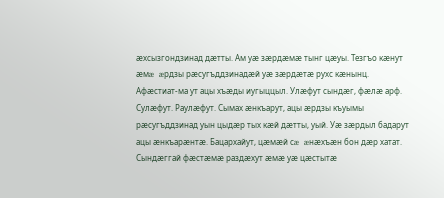æхсызгондзинад дæтты. Ам уæ зæрдæмæ тынг цæуы. Тезгъо кæнут æмæ æрдзы рæсугъддзинадæй уæ зæрдæтæ рухс кæнынц. Афæстиат-ма ут ацы хъæды иугыццыл. Улæфут сындæг, фæлæ арф. Сулæфут. Раулæфут. Сымах æнкъарут, ацы æрдзы къуымы рæсугъддзинад уын цыдæр тых кæй дæтты, уый. Уæ зæрдыл бадарут ацы æнкъарæнтæ. Бацархайут, цæмæй сæ æнæхъæн бон дæр хатат. Сындæггай фæстæмæ раздæхут æмæ уæ цæстытæ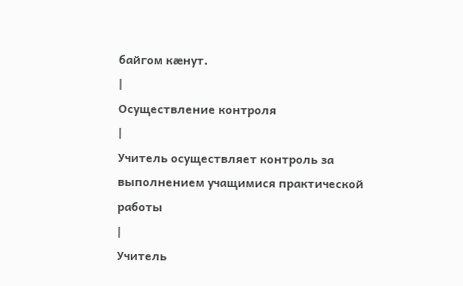байгом кæнут.
|
Осуществление контроля
|
Учитель осуществляет контроль за выполнением учащимися практической работы
|
Учитель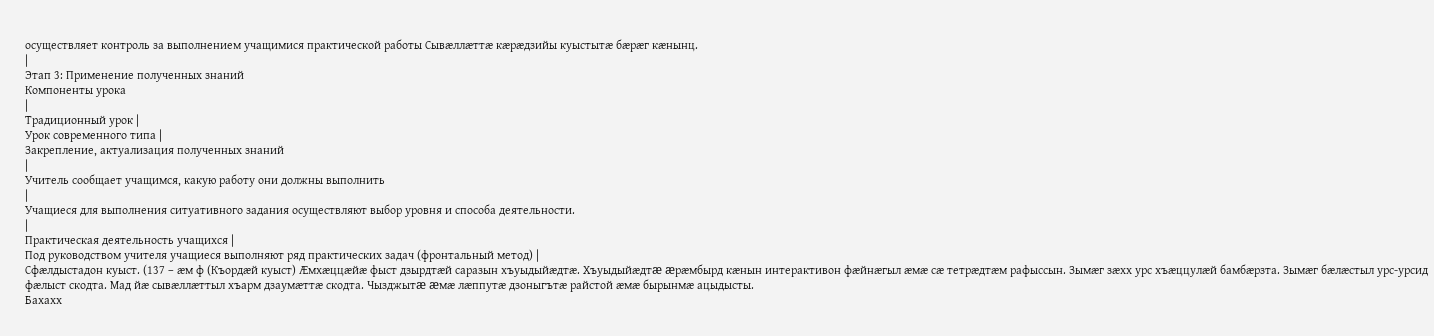осуществляет контроль за выполнением учащимися практической работы Сывæллæттæ кæрæдзийы куыстытæ бæрæг кæнынц.
|
Этап 3: Применение полученных знаний
Компоненты урока
|
Традиционный урок |
Урок современного типа |
Закрепление, актуализация полученных знаний
|
Учитель сообщает учащимся, какую работу они должны выполнить
|
Учащиеся для выполнения ситуативного задания осуществляют выбор уровня и способа деятельности.
|
Практическая деятельность учащихся |
Под руководством учителя учащиеся выполняют ряд практических задач (фронтальный метод) |
Сфæлдыстадон куыст. (137 – æм ф (Къордæй куыст) Æмхæццæйæ фыст дзырдтæй саразын хъуыдыйæдтæ. Хъуыдыйæдтæ æрæмбырд кæнын интерактивон фæйнæгыл æмæ сæ тетрæдтæм рафыссын. Зымæг зæхх урс хъæццулæй бамбæрзта. Зымæг бæлæстыл урс-урсид фæлыст скодта. Мад йæ сывæллæттыл хъарм дзаумæттæ скодта. Чызджытæ æмæ лæппутæ дзоныгътæ райстой æмæ бырынмæ ацыдысты.
Бахахх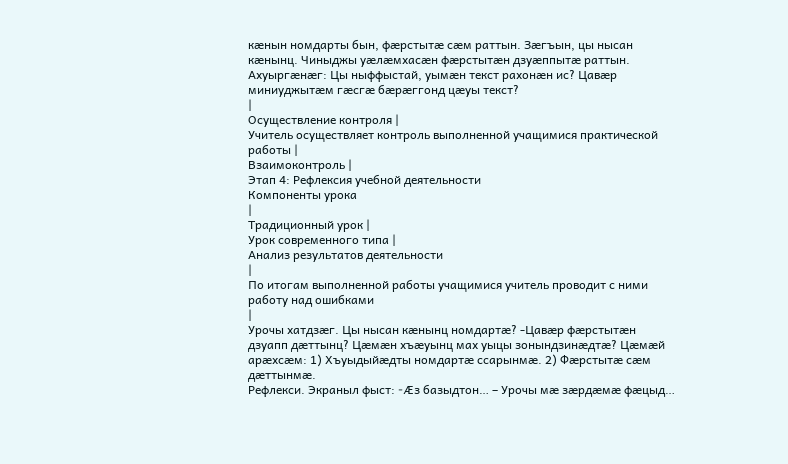кæнын номдарты бын, фæрстытæ сæм раттын. Зæгъын, цы нысан кæнынц. Чиныджы уæлæмхасæн фæрстытæн дзуæппытæ раттын. Ахуыргæнæг: Цы ныффыстай, уымæн текст рахонæн ис? Цавæр миниуджытæм гæсгæ бæрæггонд цæуы текст?
|
Осуществление контроля |
Учитель осуществляет контроль выполненной учащимися практической работы |
Взаимоконтроль |
Этап 4: Рефлексия учебной деятельности
Компоненты урока
|
Традиционный урок |
Урок современного типа |
Анализ результатов деятельности
|
По итогам выполненной работы учащимися учитель проводит с ними работу над ошибками
|
Урочы хатдзæг. Цы нысан кæнынц номдартæ? -Цавæр фæрстытæн дзуапп дæттынц? Цæмæн хъæуынц мах уыцы зонындзинæдтæ? Цæмæй арæхсæм: 1) Хъуыдыйæдты номдартæ ссарынмæ. 2) Фæрстытæ сæм дæттынмæ.
Рефлекси. Экраныл фыст: -Æз базыдтон… – Урочы мæ зæрдæмæ фæцыд…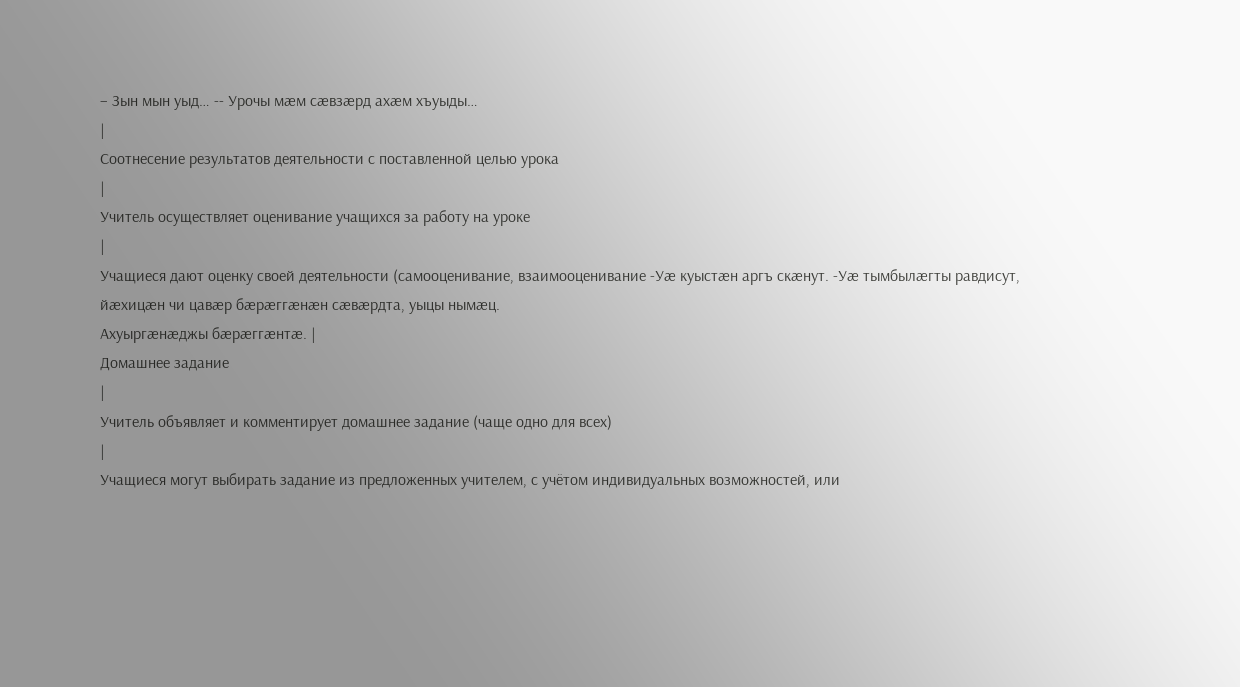– Зын мын уыд… -- Урочы мæм сæвзæрд ахæм хъуыды…
|
Соотнесение результатов деятельности с поставленной целью урока
|
Учитель осуществляет оценивание учащихся за работу на уроке
|
Учащиеся дают оценку своей деятельности (самооценивание, взаимооценивание -Уæ куыстæн аргъ скæнут. -Уæ тымбылæгты равдисут, йæхицæн чи цавæр бæрæггæнæн сæвæрдта, уыцы нымæц.
Ахуыргæнæджы бæрæггæнтæ. |
Домашнее задание
|
Учитель объявляет и комментирует домашнее задание (чаще одно для всех)
|
Учащиеся могут выбирать задание из предложенных учителем, с учётом индивидуальных возможностей, или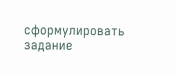сформулировать задание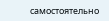самостоятельно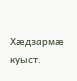Хæдзармæ куыст.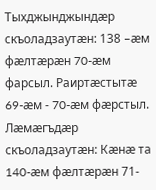Тыхджынджындæр скъоладзаутæн: 138 –æм фæлтæрæн 70-æм фарсыл. Раиртæстытæ 69-æм - 70-æм фæрстыл. Лæмæгъдæр скъоладзаутæн: Кæнæ та 140-æм фæлтæрæн 71-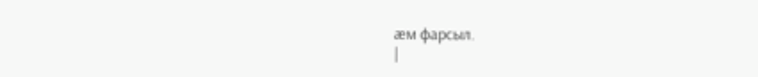æм фарсыл.
|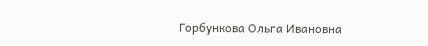Горбункова Ольга Ивановна